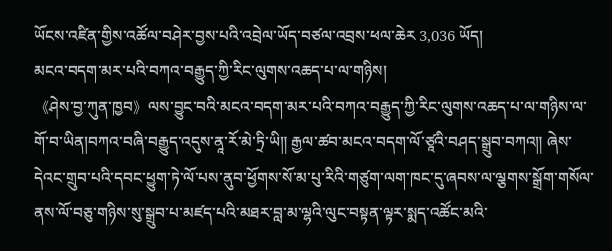ཡོངས་འཛིན་གྱིས་འཚོལ་བཤེར་བྱས་པའི་འབྲེལ་ཡོད་བཙལ་འབྲས་ཕལ་ཆེར 3,036 ཡོད།
མངའ་བདག་མར་པའི་བཀའ་བརྒྱུད་ཀྱི་རིང་ལུགས་འཆད་པ་ལ་གཉིས།
《ཤེས་བྱ་ཀུན་ཁྱབ》ལས་བྱུང་བའི་མངའ་བདག་མར་པའི་བཀའ་བརྒྱུད་ཀྱི་རིང་ལུགས་འཆད་པ་ལ་གཉིས་ལ་གོ་བ་ཡིན།བཀའ་བཞི་བརྒྱུད་འདུས་ནཱ་རོ་མེ་ཏྲི་ཡི༎ རྒྱལ་ཚབ་མངའ་བདག་ལོ་ཙཱའི་བཤད་སྒྲུབ་བཀའ༎ ཞེས་དེའང་གྲུབ་པའི་དབང་ཕྱུག་ཏེ་ལོ་པས་ནུབ་ཕྱོགས་སོ་མ་པུ་རིའི་གཙུག་ལག་ཁང་དུ་ཞབས་ལ་ལྕགས་སྒྲོག་གསོལ་ནས་ལོ་བཅུ་གཉིས་སུ་སྒྲུབ་པ་མཛད་པའི་མཐར་བླ་མ་ལྷའི་ལུང་བསྟན་ལྟར་སྨད་འཚོང་མའི་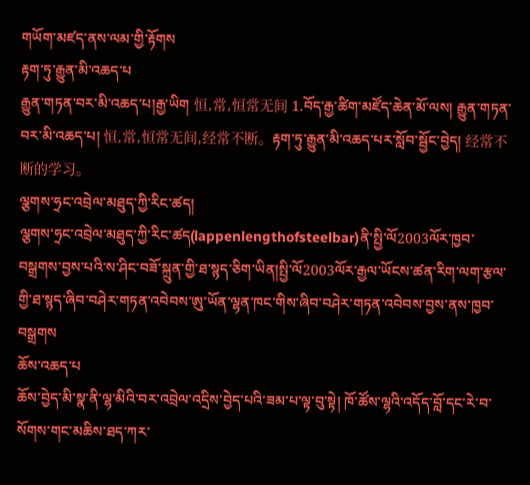གཡོག་མཛད་ནས་ལམ་གྱི་རྟོགས
རྟག་ཏུ་རྒྱུན་མི་འཆད་པ
རྒྱུན་གཏན་བར་མི་འཆད་པ།རྒྱ་ཡིག 恒,常,恒常无间 1.བོད་རྒྱ་ཚིག་མཛོད་ཆེན་མོ་ལས། རྒྱུན་གཏན་བར་མི་འཆད་པ། 恒,常,恒常无间,经常不断。རྟག་ཏུ་རྒྱུན་མི་འཆད་པར་སློབ་སྦྱོང་བྱེད། 经常不断的学习。
ལྕགས་ཧྲང་འབྲེལ་མཐུད་ཀྱི་རིང་ཚད།
ལྕགས་ཧྲང་འབྲེལ་མཐུད་ཀྱི་རིང་ཚད(lappenlengthofsteelbar)ནི་སྤྱི་ལོ2003ལོར་ཁྱབ་བསྒྲགས་བྱས་པའི་ས་ཤིང་བཟོ་སྐྲུན་གྱི་ཐ་སྙད་ཅིག་ཡིན།སྤྱི་ལོ2003ལོར་རྒྱལ་ཡོངས་ཚན་རིག་ལག་རྩལ་གྱི་ཐ་སྙད་ཞིབ་བཤེར་གཏན་འབེབས་ཨུ་ཡོན་ལྷན་ཁང་གིས་ཞིབ་བཤེར་གཏན་འབེབས་བྱས་ནས་ཁྱབ་བསྒྲགས
ཆོས་འཆད་པ
ཆོས་བྱེད་མི་སྣ་ནི་ལྷ་མིའི་བར་འབྲེལ་འདྲིས་བྱེད་པའི་ཟམ་པ་ལྟ་བུ་སྟེ། ཁོ་ཚོས་ལྷའི་འདོད་བློ་དང་རེ་བ་སོགས་གང་མཆིས་ཐད་ཀར་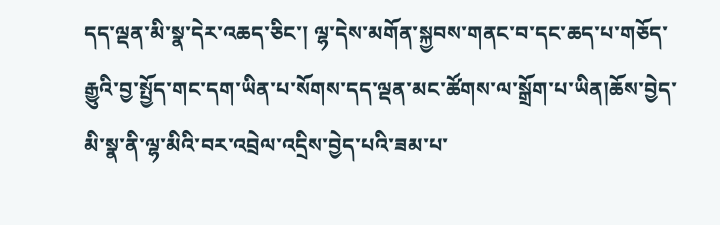དད་ལྡན་མི་སྣ་དེར་འཆད་ཅིང་། ལྷ་དེས་མགོན་སྐྱབས་གནང་བ་དང་ཆད་པ་གཅོད་རྒྱུའི་བྱ་སྤྱོད་གང་དག་ཡིན་པ་སོགས་དད་ལྡན་མང་ཚོགས་ལ་སྒྲོག་པ་ཡིན།ཆོས་བྱེད་མི་སྣ་ནི་ལྷ་མིའི་བར་འབྲེལ་འདྲིས་བྱེད་པའི་ཟམ་པ་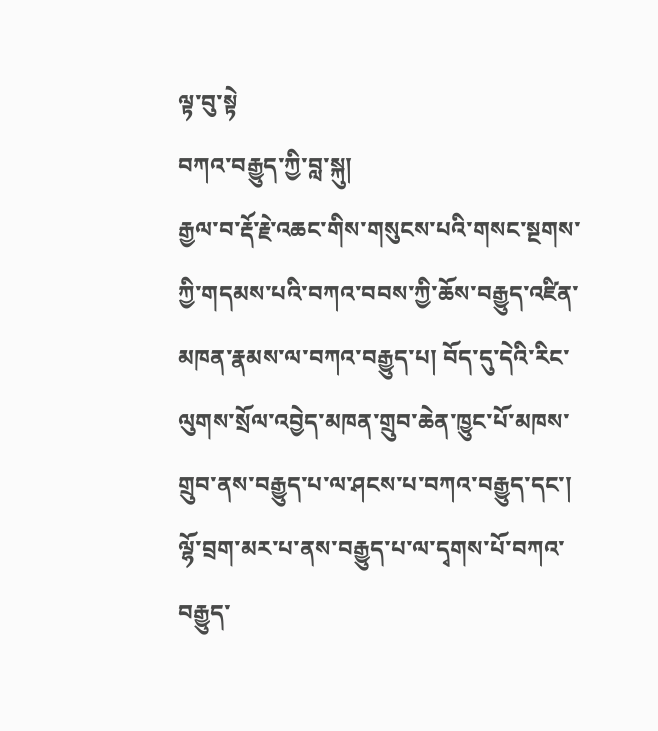ལྟ་བུ་སྟེ
བཀའ་བརྒྱུད་ཀྱི་བླ་སྐུ།
རྒྱལ་བ་རྡོ་རྗེ་འཆང་གིས་གསུངས་པའི་གསང་སྔགས་ཀྱི་གདམས་པའི་བཀའ་བབས་ཀྱི་ཆོས་བརྒྱུད་འཛིན་མཁན་རྣམས་ལ་བཀའ་བརྒྱུད་པ། བོད་དུ་དེའི་རིང་ལུགས་སྲོལ་འབྱེད་མཁན་གྲུབ་ཆེན་ཁྱུང་པོ་མཁས་གྲུབ་ནས་བརྒྱུད་པ་ལ་ཤངས་པ་བཀའ་བརྒྱུད་དང་། ལྷོ་བྲག་མར་པ་ནས་བརྒྱུད་པ་ལ་དྭགས་པོ་བཀའ་བརྒྱུད་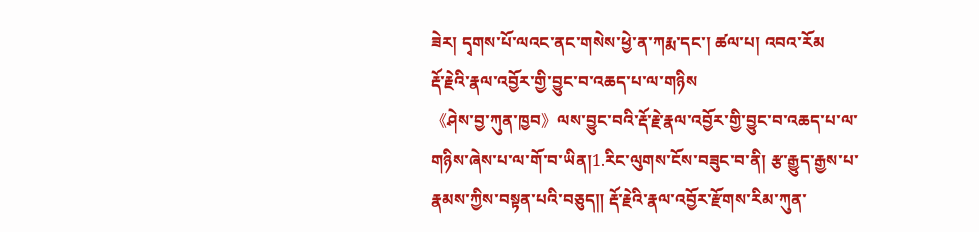ཟེར། དྭགས་པོ་ལའང་ནང་གསེས་ཕྱེ་ན་ཀརྨ་དང་། ཚལ་པ། འབའ་རོམ
རྡོ་རྗེའི་རྣལ་འབྱོར་གྱི་བྱུང་བ་འཆད་པ་ལ་གཉིས
《ཤེས་བྱ་ཀུན་ཁྱབ》ལས་བྱུང་བའི་རྡོ་རྗེ་རྣལ་འབྱོར་གྱི་བྱུང་བ་འཆད་པ་ལ་གཉིས་ཞེས་པ་ལ་གོ་བ་ཡིན།1.རིང་ལུགས་ངོས་བཟུང་བ་ནི། རྩ་རྒྱུད་རྒྱས་པ་རྣམས་ཀྱིས་བསྟན་པའི་བཅུད༎ རྡོ་རྗེའི་རྣལ་འབྱོར་རྫོགས་རིམ་ཀུན་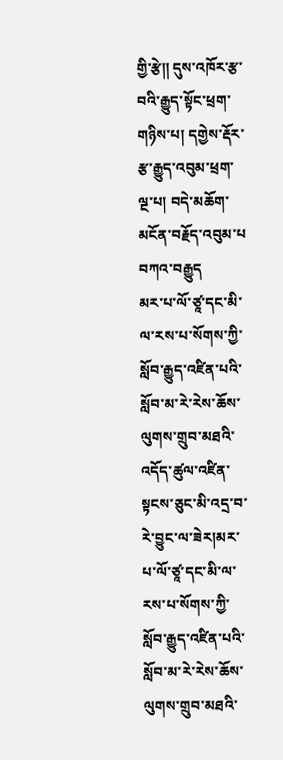གྱི་རྩེ༎ དུས་འཁོར་རྩ་བའི་རྒྱུད་སྟོང་ཕྲག་གཉིས་པ། དགྱེས་རྡོར་རྩ་རྒྱུད་འབུམ་ཕྲག་ལྔ་པ། བདེ་མཆོག་མངོན་བརྗོད་འབུམ་པ
བཀའ་བརྒྱུད
མར་པ་ལོ་ཙཱ་དང་མི་ལ་རས་པ་སོགས་ཀྱི་སློབ་རྒྱུད་འཛིན་པའི་སློབ་མ་རེ་རེས་ཆོས་ལུགས་གྲུབ་མཐའི་འདོད་ཚུལ་འཛིན་སྟངས་ཅུང་མི་འདྲ་བ་རེ་བྱུང་ལ་ཟེར།མར་པ་ལོ་ཙཱ་དང་མི་ལ་རས་པ་སོགས་ཀྱི་སློབ་རྒྱུད་འཛིན་པའི་སློབ་མ་རེ་རེས་ཆོས་ལུགས་གྲུབ་མཐའི་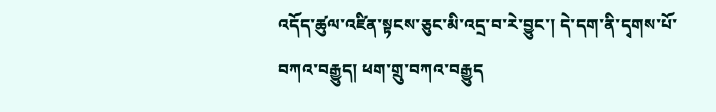འདོད་ཚུལ་འཛིན་སྟངས་ཅུང་མི་འདྲ་བ་རེ་བྱུང་། དེ་དག་ནི་དྭགས་པོ་བཀའ་བརྒྱུད། ཕག་གྲུ་བཀའ་བརྒྱུད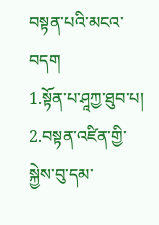བསྟན་པའི་མངའ་བདག
1.སྟོན་པ་ཤཱཀྱ་ཐུབ་པ། 2.བསྟན་འཛིན་གྱི་སྐྱེས་བུ་དམ་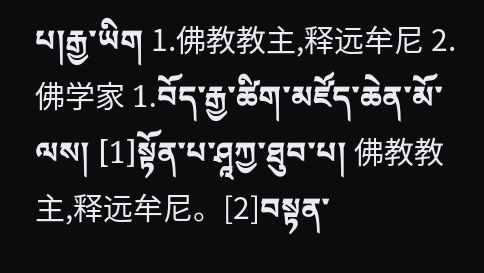པ།རྒྱ་ཡིག 1.佛教教主,释远牟尼 2.佛学家 1.བོད་རྒྱ་ཚིག་མཛོད་ཆེན་མོ་ལས། [1]སྟོན་པ་ཤཱཀྱ་ཐུབ་པ། 佛教教主,释远牟尼。[2]བསྟན་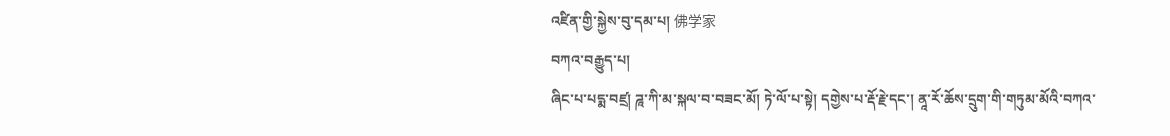འཛིན་གྱི་སྐྱེས་བུ་དམ་པ། 佛学家
བཀའ་བརྒྱུད་པ།
ཞིང་པ་པདྨ་བཛྲ། ཌཱ་ཀི་མ་སྐལ་བ་བཟང་མོ། ཏེ་ལོ་པ་སྟེ། དགྱེས་པ་རྡོ་རྗེ་དང་། ནཱ་རོ་ཆོས་དྲུག་གི་གཏུམ་མོའི་བཀའ་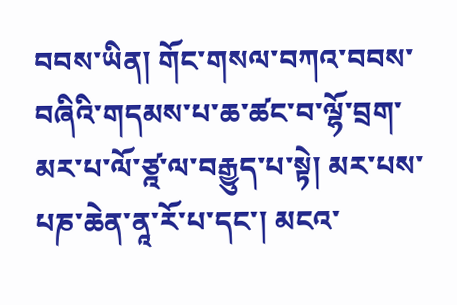བབས་ཡིན། གོང་གསལ་བཀའ་བབས་བཞིའི་གདམས་པ་ཆ་ཚང་བ་ལྷོ་བྲག་མར་པ་ལོ་ཙྰ་ལ་བརྒྱུད་པ་སྟེ། མར་པས་པཎ་ཆེན་ནཱ་རོ་པ་དང་། མངའ་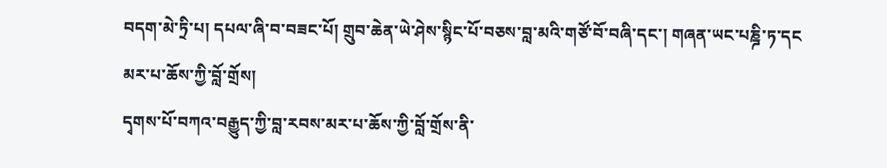བདག་མེ་ཏྲི་པ། དཔལ་ཞི་བ་བཟང་པོ། གྲུབ་ཆེན་ཡེ་ཤེས་སྙིང་པོ་བཅས་བླ་མའི་གཙོ་བོ་བཞི་དང་། གཞན་ཡང་པཎྜི་ཏ་དང
མར་པ་ཆོས་ཀྱི་བློ་གྲོས།
དྭགས་པོ་བཀའ་བརྒྱུད་ཀྱི་བླ་རབས་མར་པ་ཆོས་ཀྱི་བློ་གྲོས་ནི་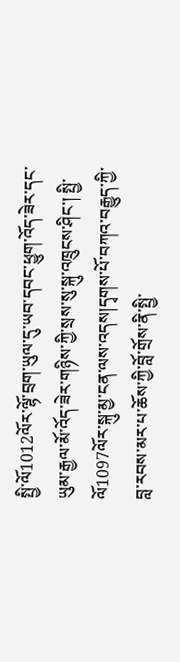སྤྱི་ལོ1012ལོར་ལྷོ་བྲག་ཡུལ་དུ་ཡབ་དབང་ཕྱུག་འོད་ཟེར་དང་ཡུམ་རྒྱལ་མོ་འོད་ཟེར་གཉིས་ཀྱི་སྲས་སུ་སྐུ་འཁྲུངས་ཤིང་། སྤྱི་ལོ1097ལོར་སྐུ་མྱ་ངན་ལས་འདས།དྭགས་པོ་བཀའ་བརྒྱུད་ཀྱི་བླ་རབས་མར་པ་ཆོས་ཀྱི་བློ་གྲོས་ནི་སྤྱི་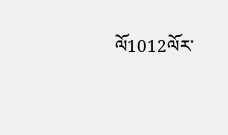ལོ1012ལོར་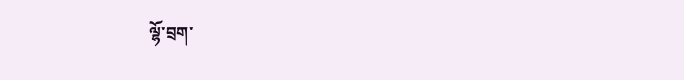ལྷོ་བྲག་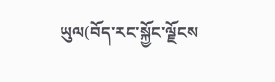ཡུལ(བོད་རང་སྐྱོང་ལྗོངས